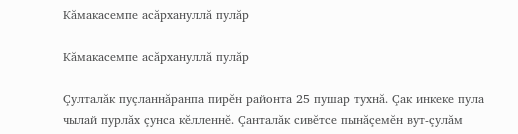Кăмакасемпе асăрхануллă пулăр

Кăмакасемпе асăрхануллă пулăр

Çулталăк пуçланнăранпа пирĕн районта 25 пушар тухнă. Çак инкеке пула чылай пурлăх çунса кĕлленнĕ. Çанталăк сивĕтсе пынăçемĕн вут-çулăм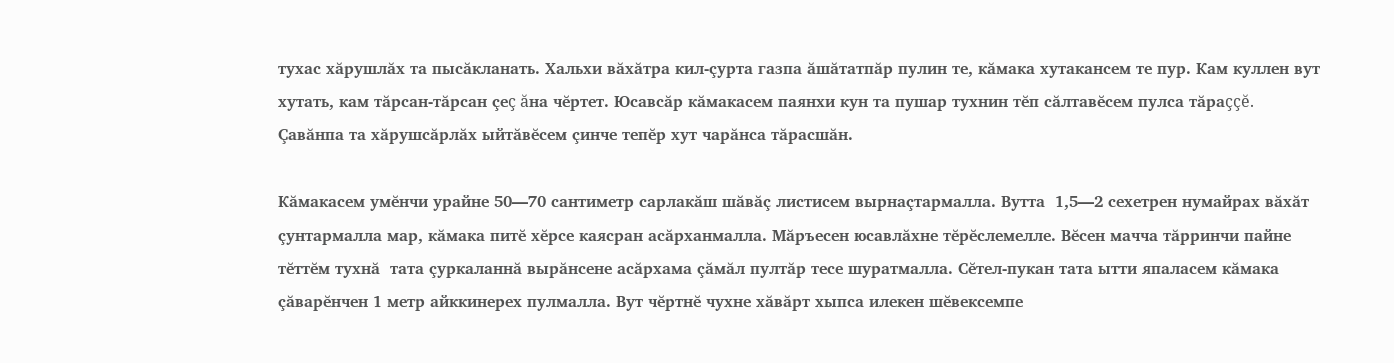тухас хăрушлăх та пысăкланать. Хальхи вăхăтра кил-çурта газпа ăшăтатпăр пулин те, кăмака хутакансем те пур. Кам куллен вут хутать, кам тăрсан-тăрсан çеç ăна чĕртет. Юсавсăр кăмакасем паянхи кун та пушар тухнин тĕп сăлтавĕсем пулса тăраççĕ. Çавăнпа та хăрушсăрлăх ыйтăвĕсем çинче тепĕр хут чарăнса тăрасшăн.

Кăмакасем умĕнчи урайне 50—70 сантиметр сарлакăш шăвăç листисем вырнаçтармалла. Вутта  1,5—2 сехетрен нумайрах вăхăт çунтармалла мар, кăмака питĕ хĕрсе каясран асăрханмалла. Мăръесен юсавлăхне тĕрĕслемелле. Вĕсен мачча тăрринчи пайне тĕттĕм тухнă  тата çуркаланнă вырăнсене асăрхама çăмăл пултăр тесе шуратмалла. Сĕтел-пукан тата ытти япаласем кăмака çăварĕнчен 1 метр айккинерех пулмалла. Вут чĕртнĕ чухне хăвăрт хыпса илекен шĕвексемпе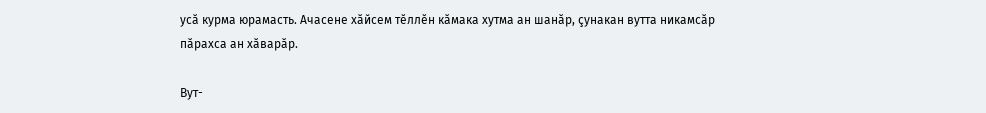усă курма юрамасть. Ачасене хăйсем тĕллĕн кăмака хутма ан шанăр, çунакан вутта никамсăр пăрахса ан хăварăр.

Вут-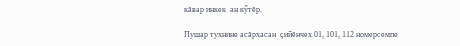кăвар инкек  ан кӳтĕр.

Пушар тухнине асăрхасан  çийĕнчех 01, 101, 112 номерсемпе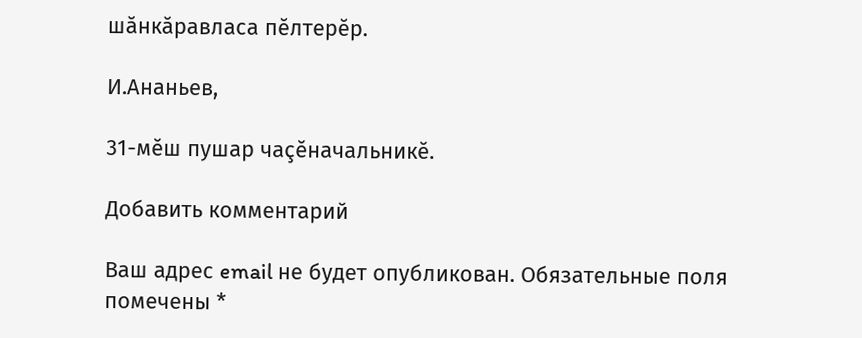шăнкăравласа пĕлтерĕр.

И.Ананьев,

31-мĕш пушар чаçĕначальникĕ.

Добавить комментарий

Ваш адрес email не будет опубликован. Обязательные поля помечены *